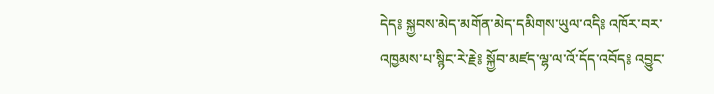དེད༔ སྐྱབས་མེད་མགོན་མེད་དམིགས་ཡུལ་འདི༔ འཁོར་བར་འཁྱམས་པ་སྙིང་རེ་རྗེ༔ སྐྱོབ་མཛད་ལྷ་ལ་འོ་དོད་འབོད༔ འབྱུང་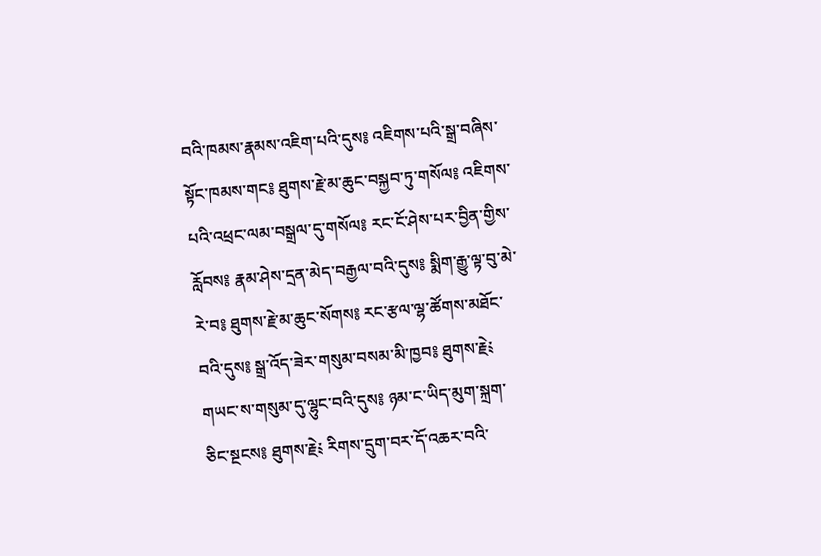བའི་ཁམས་རྣམས་འཇིག་པའི་དུས༔ འཇིགས་པའི་སྒྲ་བཞིས་སྟོང་ཁམས་གང༔ ཐུགས་རྗེ་མ་ཆུང་བསྐྱབ་ཏུ་གསོལ༔ འཇིགས་པའི་འཕྲང་ལམ་བསྒྲལ་དུ་གསོལ༔ རང་ངོ་ཤེས་པར་བྱིན་གྱིས་རློབས༔ རྣམ་ཤེས་དྲན་མེད་བརྒྱལ་བའི་དུས༔ སྨིག་རྒྱུ་ལྟ་བུ་མེ་རེ་བ༔ ཐུགས་རྗེ་མ་ཆུང་སོགས༔ རང་རྩལ་ལྷ་ཚོགས་མཐོང་བའི་དུས༔ སྒྲ་འོད་ཟེར་གསུམ་བསམ་མི་ཁྱབ༔ ཐུགས་རྗེ༴ གཡང་ས་གསུམ་དུ་ལྷུང་བའི་དུས༔ ཉམ་ང་ཡིད་མུག་སྐྲག་ཅིང་སྔངས༔ ཐུགས་རྗེ༴ རིགས་དྲུག་བར་དོ་འཆར་བའི་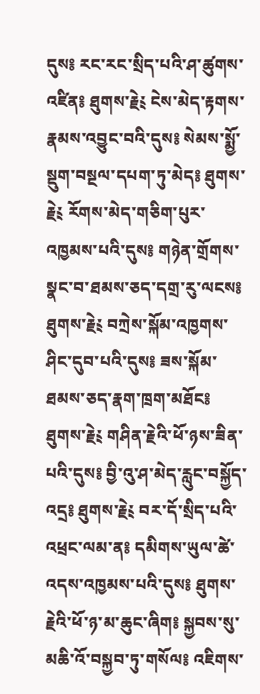དུས༔ རང་རང་སྲིད་པའི་ཤ་ཚུགས་འཛིན༔ ཐུགས་རྗེ༴ ངེས་མེད་རྟགས་རྣམས་འབྱུང་བའི་དུས༔ སེམས་སྨྱོ་སྡུག་བསྔལ་དཔག་ཏུ་མེད༔ ཐུགས་རྗེ༴ རོགས་མེད་གཅིག་པུར་འཁྱམས་པའི་དུས༔ གཉེན་གྲོགས་སྣང་བ་ཐམས་ཅད་དགྲ་རུ་ལངས༔ ཐུགས་རྗེ༴ བཀྲེས་སྐོམ་འཁྱགས་ཤིང་དུབ་པའི་དུས༔ ཟས་སྐོམ་ཐམས་ཅད་རྣག་ཁྲག་མཐོང༔ ཐུགས་རྗེ༴ གཤིན་རྗེའི་ཕོ་ཉས་ཟིན་པའི་དུས༔ བྱི་འུ་ཤ་མེད་རླུང་བསྐྱོད་འདྲ༔ ཐུགས་རྗེ༴ བར་དོ་སྲིད་པའི་འཕྲང་ལམ་ན༔ དམིགས་ཡུལ་ཚེ་འདས་འཁྱམས་པའི་དུས༔ ཐུགས་རྗེའི་ཕོ་ཉ་མ་ཆུང་ཞིག༔ སྐྱབས་སུ་མཆི་འོ་བསྐྱབ་ཏུ་གསོལ༔ འཇིགས་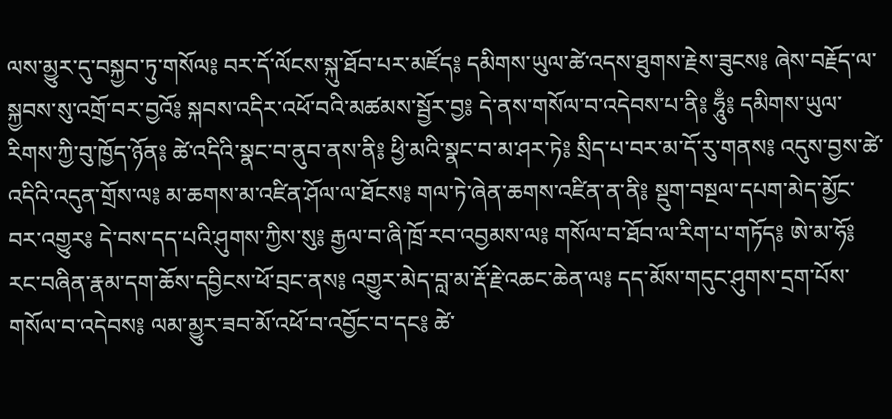ལས་མྱུར་དུ་བསྐྱབ་ཏུ་གསོལ༔ བར་དོ་ལོངས་སྐུ་ཐོབ་པར་མཛོད༔ དམིགས་ཡུལ་ཚེ་འདས་ཐུགས་རྗེས་ཟུངས༔ ཞེས་བརྗོད་ལ་སྐྱབས་སུ་འགྲོ་བར་བྱའོ༔ སྐབས་འདིར་འཕོ་བའི་མཚམས་སྦྱོར་བྱ༔ དེ་ནས་གསོལ་བ་འདེབས་པ་ནི༔ ཧཱུྃ༔ དམིགས་ཡུལ་རིགས་ཀྱི་བུ་ཁྱོད་ཉོན༔ ཚེ་འདིའི་སྣང་བ་ནུབ་ནས་ནི༔ ཕྱི་མའི་སྣང་བ་མ་ཤར་ཏེ༔ སྲིད་པ་བར་མ་དོ་རུ་གནས༔ འདུས་བྱས་ཚེ་འདིའི་འདུན་གྲོས་ལ༔ མ་ཆགས་མ་འཛིན་ཤོལ་ལ་ཐོངས༔ གལ་ཏེ་ཞེན་ཆགས་འཛིན་ན་ནི༔ སྡུག་བསྔལ་དཔག་མེད་མྱོང་བར་འགྱུར༔ དེ་བས་དད་པའི་ཤུགས་ཀྱིས་སུ༔ རྒྱལ་བ་ཞི་ཁྲོ་རབ་འབྱམས་ལ༔ གསོལ་བ་ཐོབ་ལ་རིག་པ་གཏོད༔ ཨེ་མ་ཧོ༔ རང་བཞིན་རྣམ་དག་ཆོས་དབྱིངས་ཕོ་བྲང་ནས༔ འགྱུར་མེད་བླ་མ་རྡོ་རྗེ་འཆང་ཆེན་ལ༔ དད་མོས་གདུང་ཤུགས་དྲག་པོས་གསོལ་བ་འདེབས༔ ལམ་མྱུར་ཟབ་མོ་འཕོ་བ་འབྱོང་བ་དང༔ ཚེ་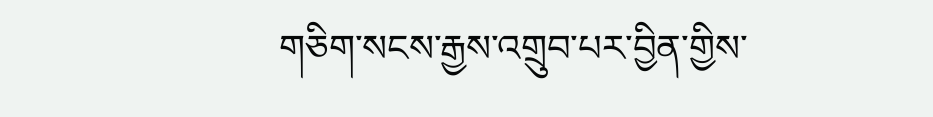གཅིག་སངས་རྒྱས་འགྲུབ་པར་བྱིན་གྱིས་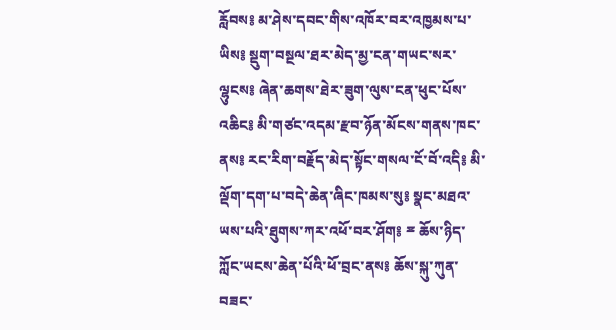རློབས༔ མ་ཤེས་དབང་གིས་འཁོར་བར་འཁྱམས་པ་ཡིས༔ སྡུག་བསྔལ་ཐར་མེད་མྱ་ངན་གཡང་སར་ལྷུངས༔ ཞེན་ཆགས་ཐེར་ཟུག་ལུས་ངན་ཕུང་པོས་འཆིང༔ མི་གཙང་འདམ་རྫབ་ཉོན་མོངས་གནས་ཁང་ནས༔ རང་རིག་བརྗོད་མེད་སྟོང་གསལ་ངོ་བོ་འདི༔ མི་ལྡོག་དག་པ་བདེ་ཆེན་ཞིང་ཁམས་སུ༔ སྣང་མཐའ་ཡས་པའི་ཐུགས་ཀར་འཕོ་བར་ཤོག༔ ྈ ཆོས་ཉིད་ཀློང་ཡངས་ཆེན་པོའི་ཕོ་བྲང་ནས༔ ཆོས་སྐུ་ཀུན་བཟང་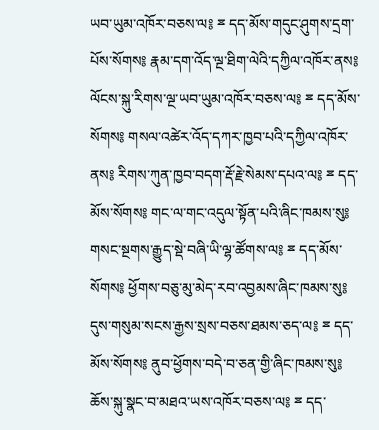ཡབ་ཡུམ་འཁོར་བཅས་ལ༔ ྈ དད་མོས་གདུང་ཤུགས་དྲག་པོས་སོགས༔ རྣམ་དག་འོད་ལྔ་ཐིག་ལེའི་དཀྱིལ་འཁོར་ནས༔ ལོངས་སྐུ་རིགས་ལྔ་ཡབ་ཡུམ་འཁོར་བཅས་ལ༔ ྈ དད་མོས་སོགས༔ གསལ་འཚེར་འོད་དཀར་ཁྱབ་པའི་དཀྱིལ་འཁོར་ནས༔ རིགས་ཀུན་ཁྱབ་བདག་རྡོ་རྗེ་སེམས་དཔའ་ལ༔ ྈ དད་མོས་སོགས༔ གང་ལ་གང་འདུལ་སྟོན་པའི་ཞིང་ཁམས་སུ༔ གསང་སྔགས་རྒྱུད་སྡེ་བཞི་ཡི་ལྷ་ཚོགས་ལ༔ ྈ དད་མོས་སོགས༔ ཕྱོགས་བཅུ་མུ་མེད་རབ་འབྱམས་ཞིང་ཁམས་སུ༔ དུས་གསུམ་སངས་རྒྱས་སྲས་བཅས་ཐམས་ཅད་ལ༔ ྈ དད་མོས་སོགས༔ ནུབ་ཕྱོགས་བདེ་བ་ཅན་གྱི་ཞིང་ཁམས་སུ༔ ཆོས་སྐུ་སྣང་བ་མཐའ་ཡས་འཁོར་བཅས་ལ༔ ྈ དད་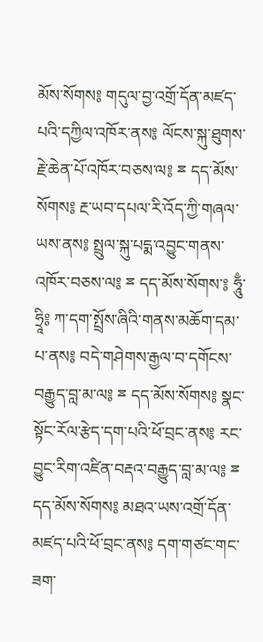མོས་སོགས༔ གདུལ་བྱ་འགྲོ་དོན་མཛད་པའི་དཀྱིལ་འཁོར་ནས༔ ལོངས་སྐུ་ཐུགས་རྗེ་ཆེན་པོ་འཁོར་བཅས་ལ༔ ྈ དད་མོས་སོགས༔ རྔ་ཡབ་དཔལ་རི་འོད་ཀྱི་གཞལ་ཡས་ནས༔ སྤྲུལ་སྐུ་པདྨ་འབྱུང་གནས་འཁོར་བཅས་ལ༔ ྈ དད་མོས་སོགས་༔ ཧཱུྃ་ཧྲཱི༔ ཀ་དག་སྤྲོས་ཞིའི་གནས་མཆོག་དམ་པ་ནས༔ བདེ་གཤེགས་རྒྱལ་བ་དགོངས་བརྒྱུད་བླ་མ་ལ༔ ྈ དད་མོས་སོགས༔ སྣང་སྟོང་རོལ་རྩེད་དག་པའི་ཕོ་བྲང་ནས༔ རང་བྱུང་རིག་འཛིན་བརྡའ་བརྒྱུད་བླ་མ་ལ༔ ྈ དད་མོས་སོགས༔ མཐའ་ཡས་འགྲོ་དོན་མཛད་པའི་ཕོ་བྲང་ནས༔ དག་གཙང་གང་ཟག་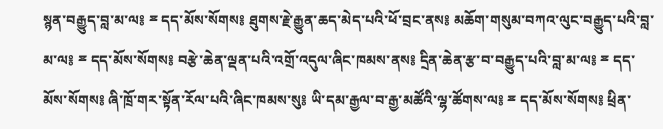སྙན་བརྒྱུད་བླ་མ་ལ༔ ྈ དད་མོས་སོགས༔ ཐུགས་རྗེ་རྒྱུན་ཆད་མེད་པའི་ཕོ་བྲང་ནས༔ མཆོག་གསུམ་བཀའ་ལུང་བརྒྱུད་པའི་བླ་མ་ལ༔ ྈ དད་མོས་སོགས༔ བརྩེ་ཆེན་ལྡན་པའི་འགྲོ་འདུལ་ཞིང་ཁམས་ནས༔ དྲིན་ཆེན་རྩ་བ་བརྒྱུད་པའི་བླ་མ་ལ༔ ྈ དད་མོས་སོགས༔ ཞི་ཁྲོ་གར་སྟོན་རོལ་པའི་ཞིང་ཁམས་སུ༔ ཡི་དམ་རྒྱལ་བ་རྒྱ་མཚོའི་ལྷ་ཚོགས་ལ༔ ྈ དད་མོས་སོགས༔ ཕྲིན་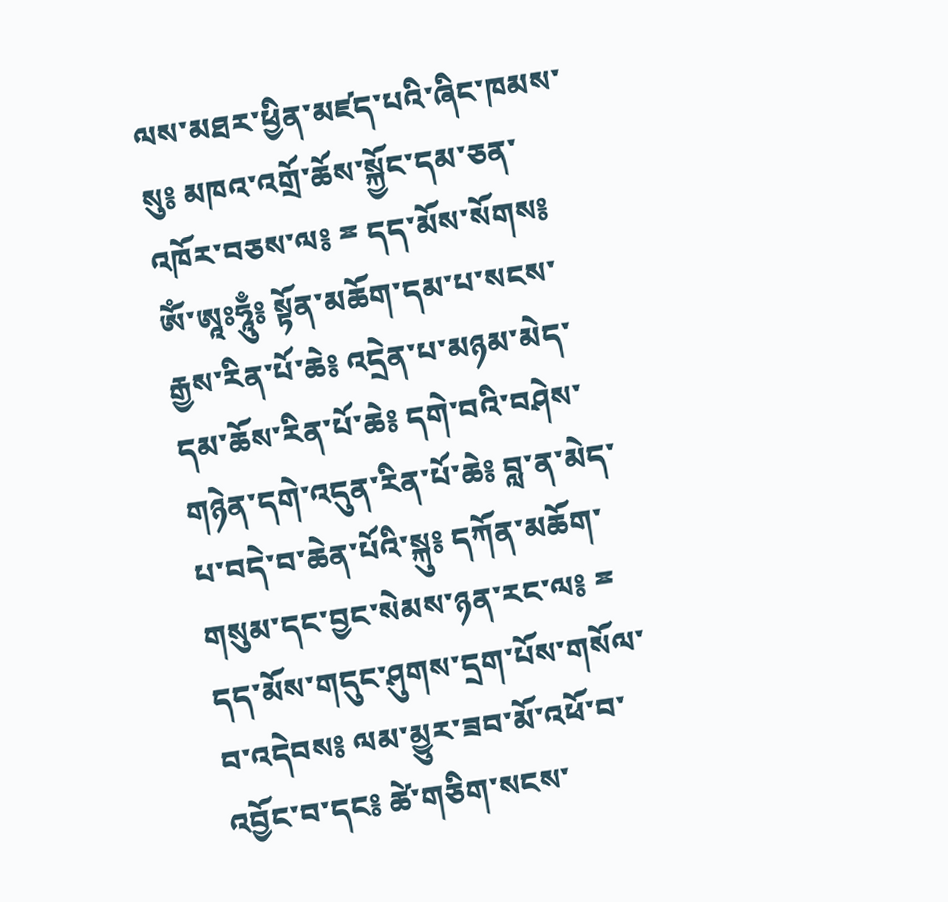ལས་མཐར་ཕྱིན་མཛད་པའི་ཞིང་ཁམས་སུ༔ མཁའ་འགྲོ་ཆོས་སྐྱོང་དམ་ཅན་འཁོར་བཅས་ལ༔ ྈ དད་མོས་སོགས༔ ཨོཾ་ཨཱཿཧཱུྃ༔ སྟོན་མཆོག་དམ་པ་སངས་རྒྱས་རིན་པོ་ཆེ༔ འདྲེན་པ་མཉམ་མེད་དམ་ཆོས་རིན་པོ་ཆེ༔ དགེ་བའི་བཤེས་གཉེན་དགེ་འདུན་རིན་པོ་ཆེ༔ བླ་ན་མེད་པ་བདེ་བ་ཆེན་པོའི་སྐུ༔ དཀོན་མཆོག་གསུམ་དང་བྱང་སེམས་ཉན་རང་ལ༔ ྈ དད་མོས་གདུང་ཤུགས་དྲག་པོས་གསོལ་བ་འདེབས༔ ལམ་མྱུར་ཟབ་མོ་འཕོ་བ་འབྱོང་བ་དང༔ ཚེ་གཅིག་སངས་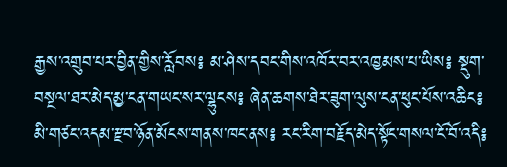རྒྱས་འགྲུབ་པར་བྱིན་གྱིས་རློབས༔ མ་ཤེས་དབང་གིས་འཁོར་བར་འཁྱམས་པ་ཡིས༔ སྡུག་བསྔལ་ཐར་མེད་མྱ་ངན་གཡང་སར་ལྷུངས༔ ཞེན་ཆགས་ཐེར་ཟུག་ལུས་ངན་ཕུང་པོས་འཆིང༔ མི་གཙང་འདམ་རྫབ་ཉོན་མོངས་གནས་ཁང་ནས༔ རང་རིག་བརྗོད་མེད་སྟོང་གསལ་ངོ་བོ་འདི༔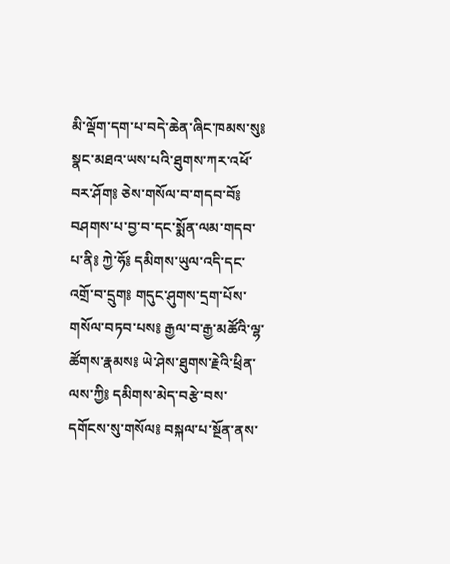མི་ལྡོག་དག་པ་བདེ་ཆེན་ཞིང་ཁམས་སུ༔ སྣང་མཐའ་ཡས་པའི་ཐུགས་ཀར་འཕོ་བར་ཤོག༔ ཅེས་གསོལ་བ་གདབ་བོ༔ བཤགས་པ་བྱ་བ་དང་སྨོན་ལམ་གདབ་པ་ནི༔ ཀྱེ་ཧོ༔ དམིགས་ཡུལ་འདི་དང་འགྲོ་བ་དྲུག༔ གདུང་ཤུགས་དྲག་པོས་གསོལ་བཏབ་པས༔ རྒྱལ་བ་རྒྱ་མཚོའི་ལྷ་ཚོགས་རྣམས༔ ཡེ་ཤེས་ཐུགས་རྗེའི་ཕྲིན་ལས་ཀྱི༔ དམིགས་མེད་བརྩེ་བས་དགོངས་སུ་གསོལ༔ བསྐལ་པ་སྔོན་ནས་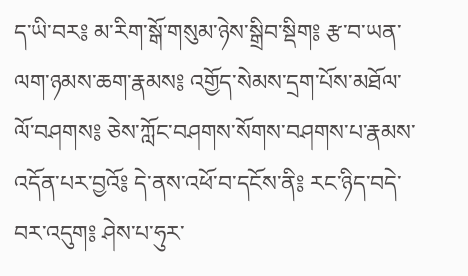ད་ཡི་བར༔ མ་རིག་སྒོ་གསུམ་ཉེས་སྒྲིབ་སྡིག༔ རྩ་བ་ཡན་ལག་ཉམས་ཆག་རྣམས༔ འགྱོད་སེམས་དྲག་པོས་མཐོལ་ལོ་བཤགས༔ ཅེས་ཀློང་བཤགས་སོགས་བཤགས་པ་རྣམས་འདོན་པར་བྱའོ༔ དེ་ནས་འཕོ་བ་དངོས་ནི༔ རང་ཉིད་བདེ་བར་འདུག༔ ཤེས་པ་ཧུར་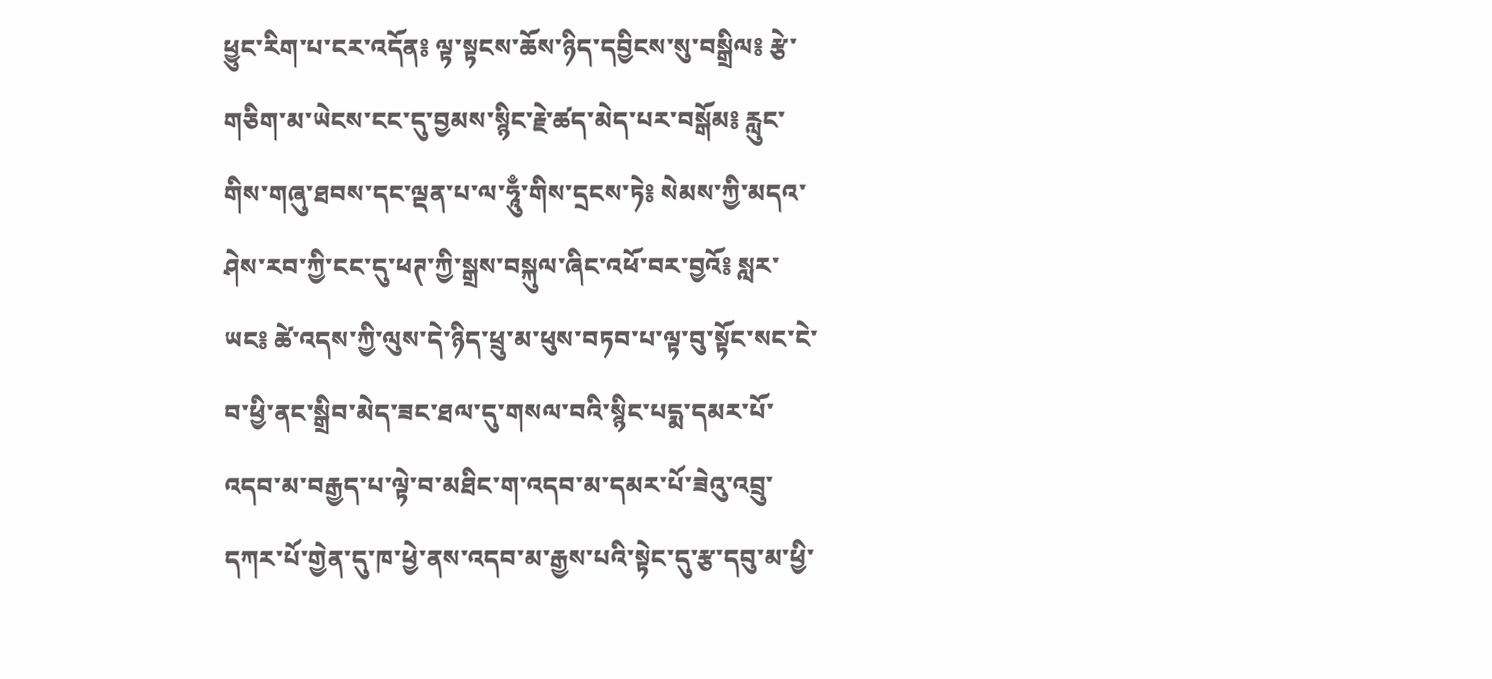ཕྱུང་རིག་པ་ངར་འདོན༔ ལྟ་སྟངས་ཆོས་ཉིད་དབྱིངས་སུ་བསྒྲིལ༔ རྩེ་གཅིག་མ་ཡེངས་ངང་དུ་བྱམས་སྙིང་རྗེ་ཚད་མེད་པར་བསྒོམ༔ རླུང་གིས་གཞུ་ཐབས་དང་ལྡན་པ་ལ་ཧཱུྃ་གིས་དྲངས་ཏེ༔ སེམས་ཀྱི་མདའ་ཤེས་རབ་ཀྱི་ངང་དུ་ཕཊ་ཀྱི་སྒྲས་བསྐུལ་ཞིང་འཕོ་བར་བྱའོ༔ སླར་ཡང༔ ཚེ་འདས་ཀྱི་ལུས་དེ་ཉིད་ཕྲུ་མ་ཕུས་བཏབ་པ་ལྟ་བུ་སྟོང་སང་ངེ་བ་ཕྱི་ནང་སྒྲིབ་མེད་ཟང་ཐལ་དུ་གསལ་བའི་སྙིང་པདྨ་དམར་པོ་འདབ་མ་བརྒྱད་པ་ལྟེ་བ་མཐིང་ག་འདབ་མ་དམར་པོ་ཟེའུ་འབྲུ་དཀར་པོ་གྱེན་དུ་ཁ་ཕྱེ་ནས་འདབ་མ་རྒྱས་པའི་སྟེང་དུ་རྩ་དབུ་མ་ཕྱི་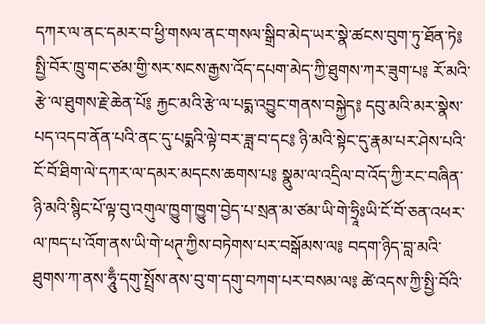དཀར་ལ་ནང་དམར་བ་ཕྱི་གསལ་ནང་གསལ་སྒྲིབ་མེད་ཡར་སྣེ་ཚངས་བུག་ཏུ་ཐོན་ཏེ༔ སྤྱི་བོར་ཁྲུ་གང་ཙམ་གྱི་སར་སངས་རྒྱས་འོད་དཔག་མེད་ཀྱི་ཐུགས་ཀར་ཟུག་པ༔ རོ་མའི་རྩེ་ལ་ཐུགས་རྗེ་ཆེན་པོ༔ རྐྱང་མའི་རྩེ་ལ་པདྨ་འབྱུང་གནས་བསྐྱེད༔ དབུ་མའི་མར་སྣེས་པད་འདབ་ནོན་པའི་ནང་དུ་པདྨའི་ལྟེ་བར་ཟླ་བ་དང༔ ཉི་མའི་སྟེང་དུ་རྣམ་པར་ཤེས་པའི་ངོ་བོ་ཐིག་ལེ་དཀར་ལ་དམར་མདངས་ཆགས་པ༔ སྣུམ་ལ་འདྲིལ་བ་འོད་ཀྱི་རང་བཞིན་ཉི་མའི་སྙིང་པོ་ལྟ་བུ་འགུལ་ཁྱུག་ཁྱུག་བྱེད་པ་སྲན་མ་ཙམ་ཡི་གེ་ཧྲཱིཿཡི་ངོ་བོ་ཅན་འཕར་ལ་ཁད་པ་འོག་ནས་ཡི་གེ་ཕཊ྄་ཀྱིས་བཏེགས་པར་བསྒོམས་ལ༔ བདག་ཉིད་བླ་མའི་ཐུགས་ཀ་ནས་ཧཱུྃ་དགུ་སྤྲོས་ནས་བུ་ག་དགུ་བཀག་པར་བསམ་ལ༔ ཚེ་འདས་ཀྱི་སྤྱི་བོའི་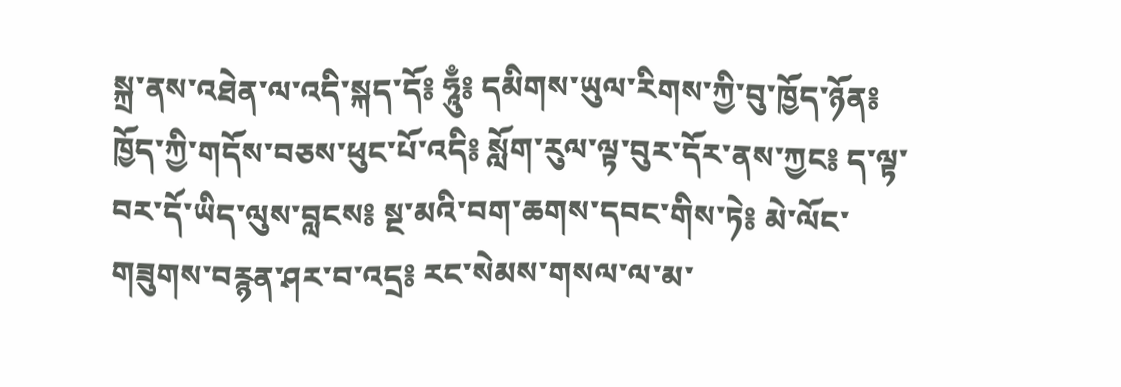སྐྲ་ནས་འཐེན་ལ་འདི་སྐད་དོ༔ ཧཱུྃ༔ དམིགས་ཡུལ་རིགས་ཀྱི་བུ་ཁྱོད་ཉོན༔ ཁྱོད་ཀྱི་གདོས་བཅས་ཕུང་པོ་འདི༔ སློག་རུལ་ལྟ་བུར་དོར་ནས་ཀྱང༔ ད་ལྟ་བར་དོ་ཡིད་ལུས་བླངས༔ སྔ་མའི་བག་ཆགས་དབང་གིས་ཏེ༔ མེ་ལོང་གཟུགས་བརྙན་ཤར་བ་འདྲ༔ རང་སེམས་གསལ་ལ་མ་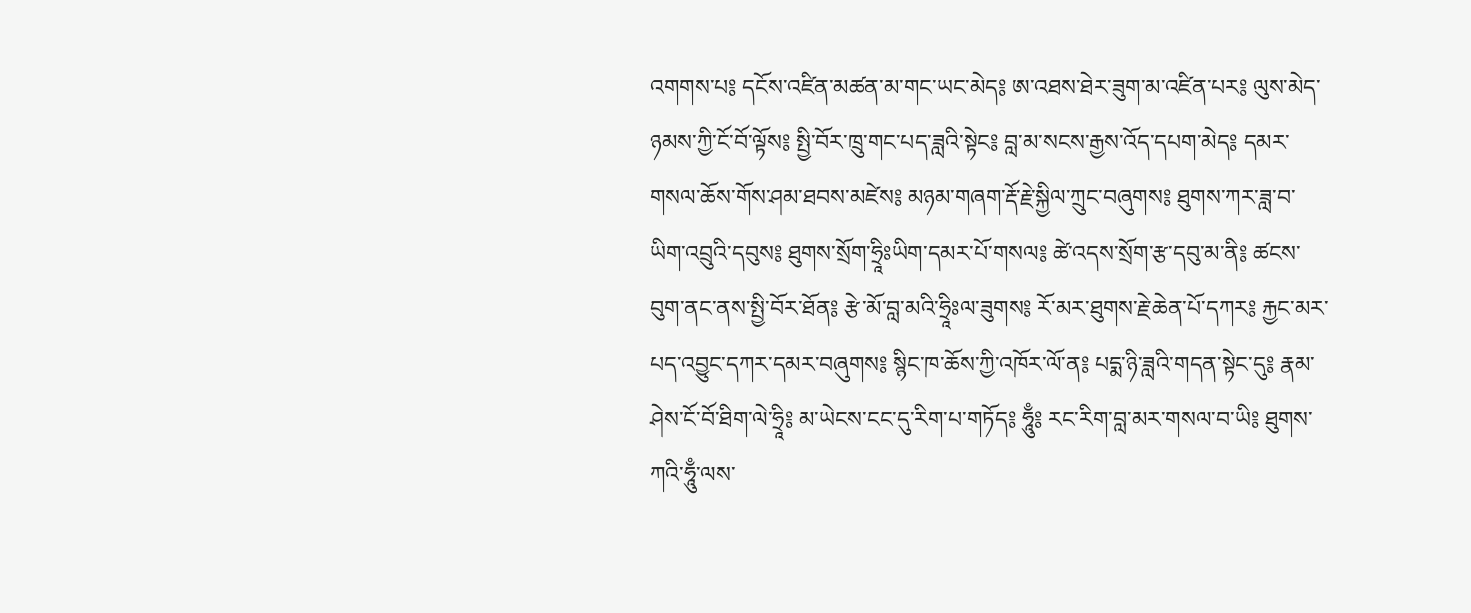འགགས་པ༔ དངོས་འཛིན་མཚན་མ་གང་ཡང་མེད༔ ཨ་འཐས་ཐེར་ཟུག་མ་འཛིན་པར༔ ལུས་མེད་ཉམས་ཀྱི་ངོ་བོ་ལྟོས༔ སྤྱི་བོར་ཁྲུ་གང་པད་ཟླའི་སྟེང༔ བླ་མ་སངས་རྒྱས་འོད་དཔག་མེད༔ དམར་གསལ་ཆོས་གོས་ཤམ་ཐབས་མཛེས༔ མཉམ་གཞག་རྡོ་རྗེ་སྐྱིལ་ཀྲུང་བཞུགས༔ ཐུགས་ཀར་ཟླ་བ་ཡིག་འབྲུའི་དབུས༔ ཐུགས་སྲོག་ཧྲཱིཿཡིག་དམར་པོ་གསལ༔ ཚེ་འདས་སྲོག་རྩ་དབུ་མ་ནི༔ ཚངས་བུག་ནང་ནས་སྤྱི་བོར་ཐོན༔ རྩེ་མོ་བླ་མའི་ཧྲཱིཿལ་ཟུགས༔ རོ་མར་ཐུགས་རྗེ་ཆེན་པོ་དཀར༔ རྐྱང་མར་པད་འབྱུང་དཀར་དམར་བཞུགས༔ སྙིང་ཁ་ཆོས་ཀྱི་འཁོར་ལོ་ན༔ པདྨ་ཉི་ཟླའི་གདན་སྟེང་དུ༔ རྣམ་ཤེས་ངོ་བོ་ཐིག་ལེ་ཧྲཱི༔ མ་ཡེངས་ངང་དུ་རིག་པ་གཏོད༔ ཧཱུྃ༔ རང་རིག་བླ་མར་གསལ་བ་ཡི༔ ཐུགས་ཀའི་ཧཱུྃ་ལས་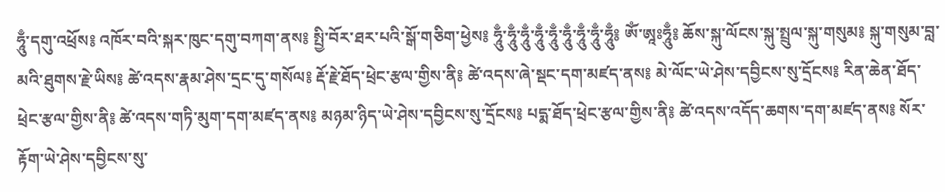ཧཱུྃ་དགུ་འཕྲོས༔ འཁོར་བའི་སྐར་ཁུང་དགུ་བཀག་ནས༔ སྤྱི་བོར་ཐར་པའི་སྒོ་གཅིག་ཕྱེས༔ ཧཱུྃ་ཧཱུྃ་ཧཱུྃ་ཧཱུྃ་ཧཱུྃ་ཧཱུྃ་ཧཱུྃ་ཧཱུྃ་ཧཱུྃ༔ ཨོཾ་ཨཱཿཧཱུྃ༔ ཆོས་སྐུ་ལོངས་སྐུ་སྤྲུལ་སྐུ་གསུམ༔ སྐུ་གསུམ་བླ་མའི་ཐུགས་རྗེ་ཡིས༔ ཚེ་འདས་རྣམ་ཤེས་དྲང་དུ་གསོལ༔ རྡོ་རྗེ་ཐོད་ཕྲེང་རྩལ་གྱིས་ནི༔ ཚེ་འདས་ཞེ་སྡང་དག་མཛད་ནས༔ མེ་ལོང་ཡེ་ཤེས་དབྱིངས་སུ་དྲོངས༔ རིན་ཆེན་ཐོད་ཕྲེང་རྩལ་གྱིས་ནི༔ ཚེ་འདས་གཏི་མུག་དག་མཛད་ནས༔ མཉམ་ཉིད་ཡེ་ཤེས་དབྱིངས་སུ་དྲོངས༔ པདྨ་ཐོད་ཕྲེང་རྩལ་གྱིས་ནི༔ ཚེ་འདས་འདོད་ཆགས་དག་མཛད་ནས༔ སོར་རྟོག་ཡེ་ཤེས་དབྱིངས་སུ་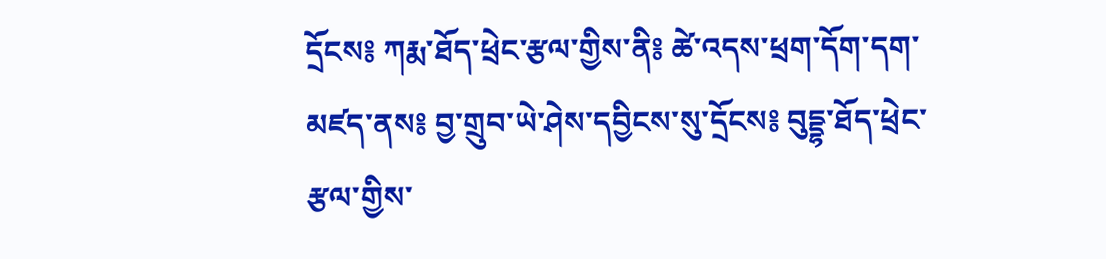དྲོངས༔ ཀརྨ་ཐོད་ཕྲེང་རྩལ་གྱིས་ནི༔ ཚེ་འདས་ཕྲག་དོག་དག་མཛད་ནས༔ བྱ་གྲུབ་ཡེ་ཤེས་དབྱིངས་སུ་དྲོངས༔ བུདྡྷ་ཐོད་ཕྲེང་རྩལ་གྱིས་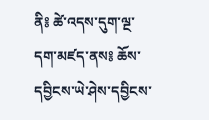ནི༔ ཚེ་འདས་དུག་ལྔ་དག་མཛད་ནས༔ ཆོས་དབྱིངས་ཡེ་ཤེས་དབྱིངས་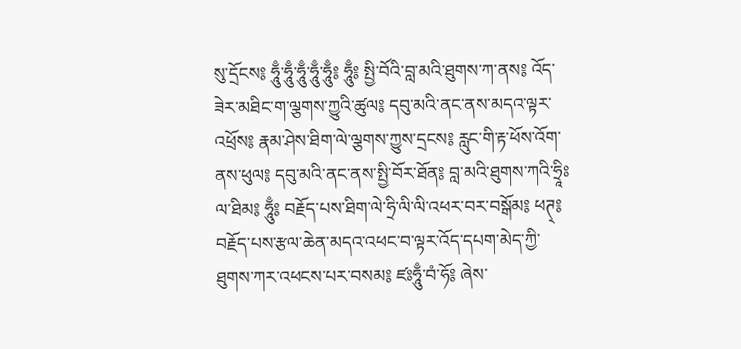སུ་དྲོངས༔ ཧཱུྃ་ཧཱུྃ་ཧཱུྃ་ཧཱུྃ་ཧཱུྃ༔ ཧཱུྃ༔ སྤྱི་བོའི་བླ་མའི་ཐུགས་ཀ་ནས༔ འོད་ཟེར་མཐིང་ག་ལྕགས་ཀྱུའི་ཚུལ༔ དབུ་མའི་ནང་ནས་མདའ་ལྟར་འཕྲོས༔ རྣམ་ཤེས་ཐིག་ལེ་ལྕགས་ཀྱུས་དྲངས༔ རླུང་གི་རྟ་ཕོས་འོག་ནས་ཕུལ༔ དབུ་མའི་ནང་ནས་སྤྱི་བོར་ཐོན༔ བླ་མའི་ཐུགས་ཀའི་ཧྲཱིཿལ་ཐིམ༔ ཧཱུྃ༔ བརྗོད་པས་ཐིག་ལེ་ཧྲི་ལི་ལི་འཕར་བར་བསྒོམ༔ ཕཊ྄༔ བརྗོད་པས་རྩལ་ཆེན་མདའ་འཕང་བ་ལྟར་འོད་དཔག་མེད་ཀྱི་ཐུགས་ཀར་འཕངས་པར་བསམ༔ ཛཿཧཱུྃ་བཾ་ཧོ༔ ཞེས་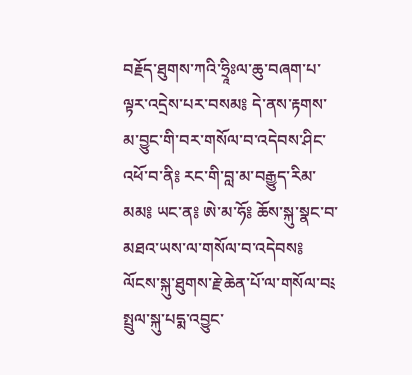བརྗོད་ཐུགས་ཀའི་ཧྲཱིཿལ་ཆུ་བཞག་པ་ལྟར་འདྲེས་པར་བསམ༔ དེ་ནས་རྟགས་མ་བྱུང་གི་བར་གསོལ་བ་འདེབས་ཤིང་འཕོ་བ་ནི༔ རང་གི་བླ་མ་བརྒྱུད་རིམ་མམ༔ ཡང་ན༔ ཨེ་མ་ཧོ༔ ཆོས་སྐུ་སྣང་བ་མཐའ་ཡས་ལ་གསོལ་བ་འདེབས༔ ལོངས་སྐུ་ཐུགས་རྗེ་ཆེན་པོ་ལ་གསོལ་བ༴ སྤྲུལ་སྐུ་པདྨ་འབྱུང་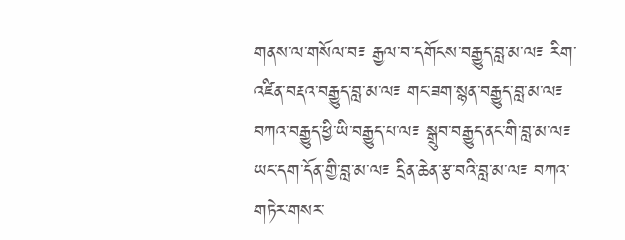གནས་ལ་གསོལ་བ༴ རྒྱལ་བ་དགོངས་བརྒྱུད་བླ་མ་ལ༴ རིག་འཛིན་བརྡའ་བརྒྱུད་བླ་མ་ལ༴ གང་ཟག་སྙན་བརྒྱུད་བླ་མ་ལ༴ བཀའ་བརྒྱུད་ཕྱི་ཡི་བརྒྱུད་པ་ལ༴ སྒྲུབ་བརྒྱུད་ནང་གི་བླ་མ་ལ༴ ཡང་དག་དོན་གྱི་བླ་མ་ལ༴ དྲིན་ཆེན་རྩ་བའི་བླ་མ་ལ༴ བཀའ་གཏེར་གསར་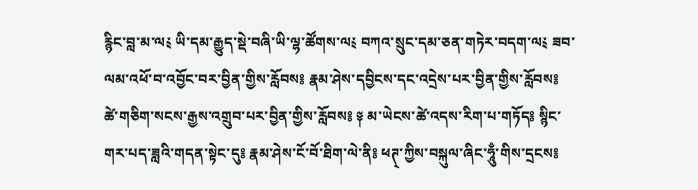རྙིང་བླ་མ་ལ༴ ཡི་དམ་རྒྱུད་སྡེ་བཞི་ཡི་ལྷ་ཚོགས་ལ༴ བཀའ་སྲུང་དམ་ཅན་གཏེར་བདག་ལ༴ ཟབ་ལམ་འཕོ་བ་འབྱོང་བར་བྱིན་གྱིས་རློབས༔ རྣམ་ཤེས་དབྱིངས་དང་འདྲེས་པར་བྱིན་གྱིས་རློབས༔ ཚེ་གཅིག་སངས་རྒྱས་འགྲུབ་པར་བྱིན་གྱིས་རློབས༔ ༈ མ་ཡེངས་ཚེ་འདས་རིག་པ་གཏོད༔ སྙིང་གར་པད་ཟླའི་གདན་སྟེང་དུ༔ རྣམ་ཤེས་ངོ་བོ་ཐིག་ལེ་ནི༔ ཕཊ྄་ཀྱིས་བསྐུལ་ཞིང་ཧཱུྃ་གིས་དྲངས༔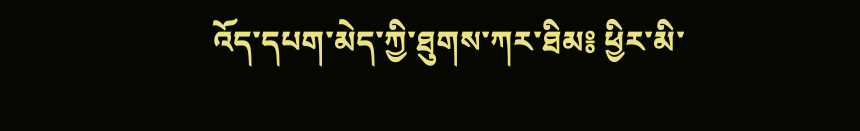འོད་དཔག་མེད་ཀྱི་ཐུགས་ཀར་ཐིམ༔ ཕྱིར་མི་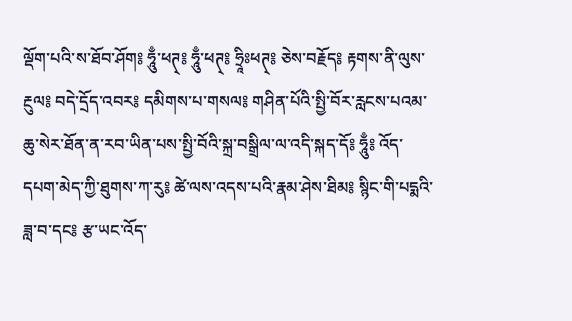ལྡོག་པའི་ས་ཐོབ་ཤོག༔ ཧཱུྃ་ཕཊ྄༔ ཧཱུྃ་ཕཊ྄༔ ཧྲཱིཿཕཊ྄༔ ཅེས་བརྗོད༔ རྟགས་ནི་ལུས་རྔུལ༔ བདེ་དྲོད་འབར༔ དམིགས་པ་གསལ༔ གཤིན་པོའི་སྤྱི་བོར་རླངས་པའམ་ཆུ་སེར་ཐོན་ན་རབ་ཡིན་པས་སྤྱི་བོའི་སྐྲ་བསྒྲིལ་ལ་འདི་སྐད་དོ༔ ཧཱུྃ༔ འོད་དཔག་མེད་ཀྱི་ཐུགས་ཀ་རུ༔ ཚེ་ལས་འདས་པའི་རྣམ་ཤེས་ཐིམ༔ སྙིང་གི་པདྨའི་ཟླ་བ་དང༔ རྩ་ཡང་འོད་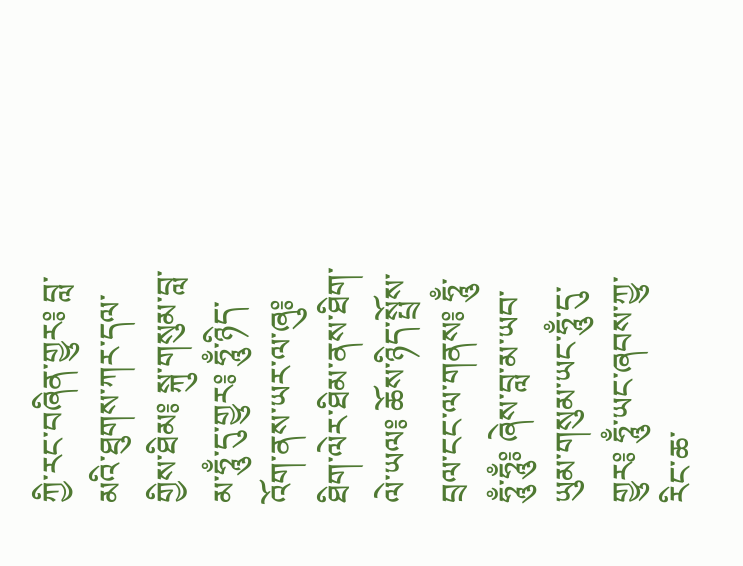ཀྱི་རང་བཞིན་གྱུར༔ བླ་མའི་ཐུགས་ཀར་དལ་གྱིས་ཐིམ༔ སྐུ་གསུམ་བླ་མ་ཧཱུྃ་དུ་གྱུར༔ ཧཱུྃ་ཉིད་འོག་ནས་ཡར་ལ་ཞུ༔ ཐིག་ལེར་ཐིམ་ནས་ཐིག་ལེ་ཡལ༔ ཆོས་ཉིད་སྤྲོས་བྲལ་ངང་ལ་གནས༔ ཧཱུྃ་ཧཱུྃ་ཧཱུྃ༔ ཞེས་བླ་མ་ཡབ་ཡུམ་གསུམ་ཡང་ཧཱུྃ་དུ་གྱུར༔ ཧཱུྃ་ཡང་ཞབས་ཀྱུ་རིང་ཆ་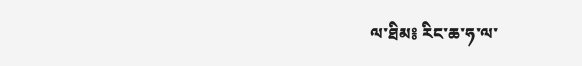ལ་ཐིམ༔ རིང་ཆ་ཧ་ལ་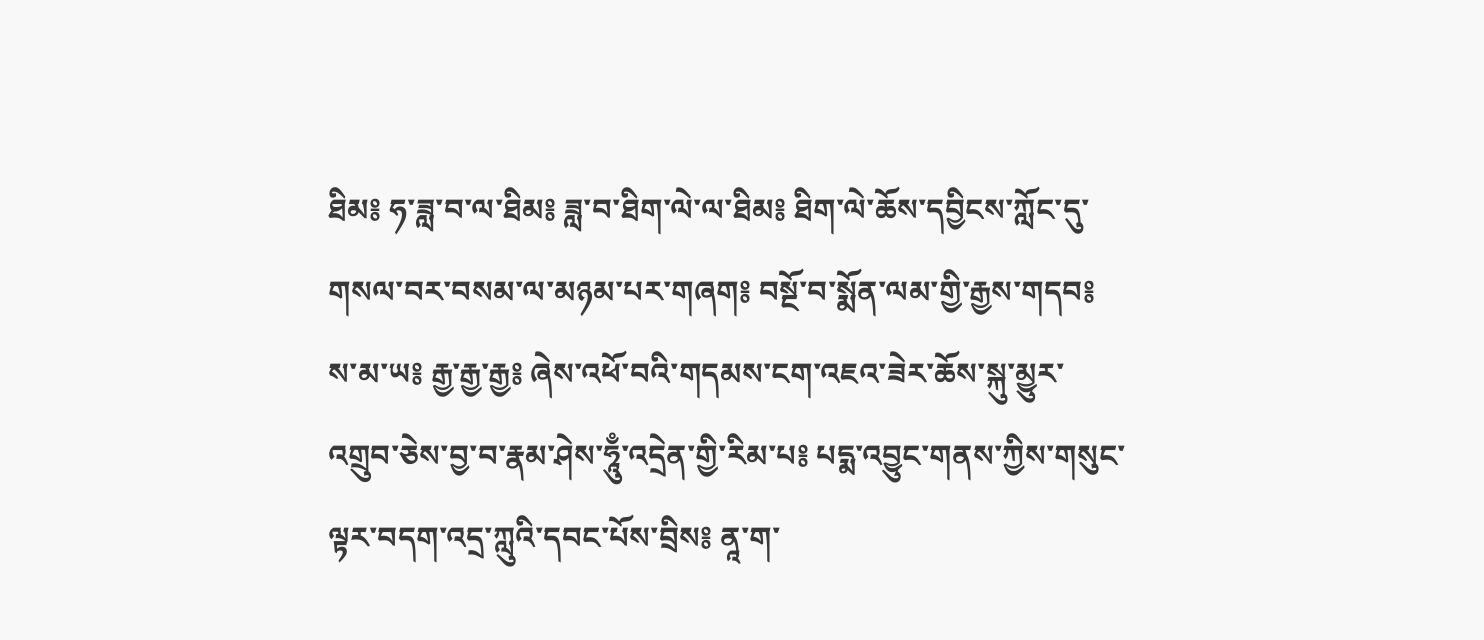ཐིམ༔ ཧ་ཟླ་བ་ལ་ཐིམ༔ ཟླ་བ་ཐིག་ལེ་ལ་ཐིམ༔ ཐིག་ལེ་ཆོས་དབྱིངས་ཀློང་དུ་གསལ་བར་བསམ་ལ་མཉམ་པར་གཞག༔ བསྔོ་བ་སྨོན་ལམ་གྱི་རྒྱས་གདབ༔ ས་མ་ཡ༔ རྒྱ་རྒྱ་རྒྱ༔ ཞེས་འཕོ་བའི་གདམས་ངག་འཇའ་ཟེར་ཆོས་སྐུ་མྱུར་འགྲུབ་ཅེས་བྱ་བ་རྣམ་ཤེས་ཧཱུྃ་འདྲེན་གྱི་རིམ་པ༔ པདྨ་འབྱུང་གནས་ཀྱིས་གསུང་ལྟར་བདག་འདྲ་ཀླུའི་དབང་པོས་བྲིས༔ ནཱ་ག་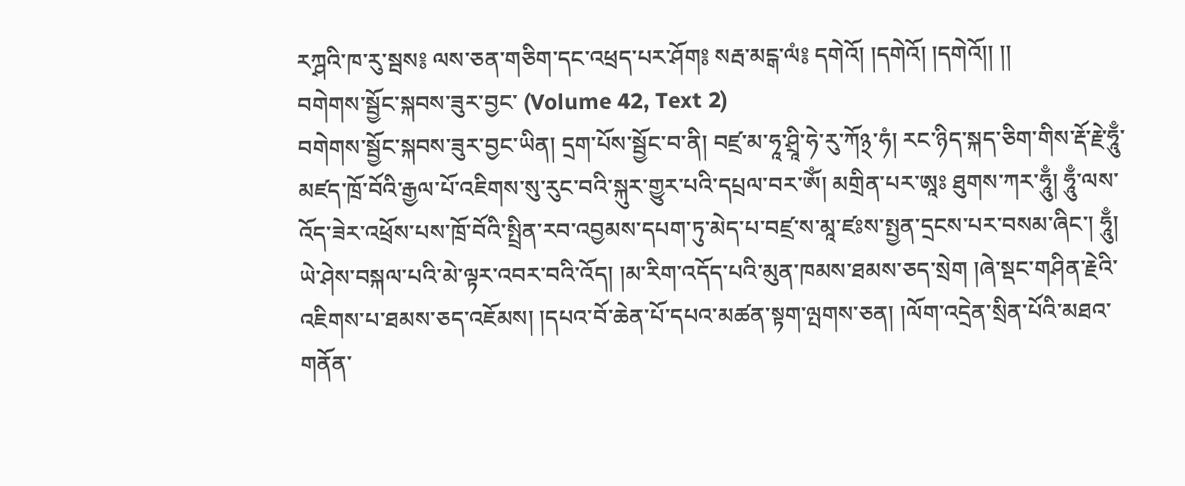རཀྴའི་ཁ་རུ་སྦས༔ ལས་ཅན་གཅིག་དང་འཕྲད་པར་ཤོག༔ སརྦ་མངྒ་ལཾ༔ དགེའོ། །དགེའོ། །དགེའོ།། །།
བགེགས་སྦྱོང་སྐབས་ཟུར་བྱང་ (Volume 42, Text 2)
བགེགས་སྦྱོང་སྐབས་ཟུར་བྱང་ཡིན། དྲག་པོས་སྦྱོང་བ་ནི། བཛྲ་མ་ཧཱ་ཤྲཱི་ཧེ་རུ་ཀོ྅་ཧཾ། རང་ཉིད་སྐད་ཅིག་གིས་རྡོ་རྗེ་ཧཱུྃ་མཛད་ཁྲོ་བོའི་རྒྱལ་པོ་འཇིགས་སུ་རུང་བའི་སྐུར་གྱུར་པའི་དཔྲལ་བར་ཨོཾ། མགྲིན་པར་ཨཱཿ ཐུགས་ཀར་ཧཱུྃ། ཧཱུྃ་ལས་འོད་ཟེར་འཕྲོས་པས་ཁྲོ་བོའི་སྤྲིན་རབ་འབྱམས་དཔག་ཏུ་མེད་པ་བཛྲ་ས་མཱ་ཛཿས་སྤྱན་དྲངས་པར་བསམ་ཞིང་། ཧཱུྃ། ཡེ་ཤེས་བསྐལ་པའི་མེ་ལྟར་འབར་བའི་འོད། །མ་རིག་འདོད་པའི་མུན་ཁམས་ཐམས་ཅད་སྲེག །ཞེ་སྡང་གཤིན་རྗེའི་འཇིགས་པ་ཐམས་ཅད་འཇོམས། །དཔའ་བོ་ཆེན་པོ་དཔའ་མཚན་སྟག་ལྤགས་ཅན། །ལོག་འདྲེན་སྲིན་པོའི་མཐའ་གནོན་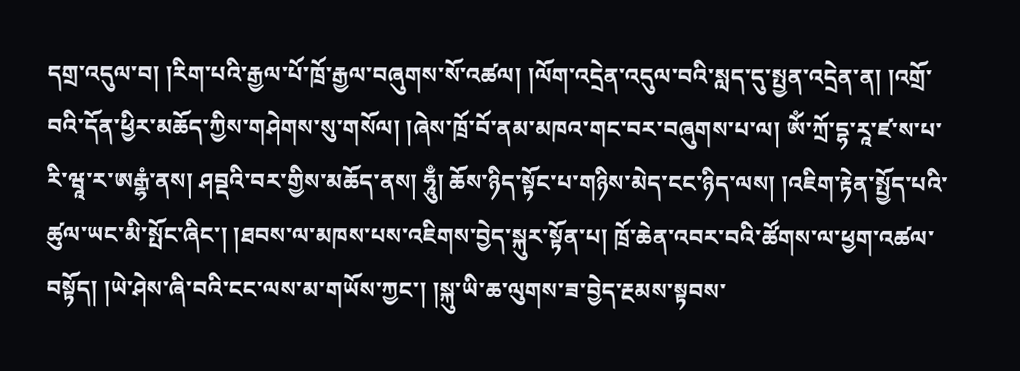དགྲ་འདུལ་བ། །རིག་པའི་རྒྱལ་པོ་ཁྲོ་རྒྱལ་བཞུགས་སོ་འཚལ། །ལོག་འདྲེན་འདུལ་བའི་སླད་དུ་སྤྱན་འདྲེན་ན། །འགྲོ་བའི་དོན་ཕྱིར་མཆོད་ཀྱིས་གཤེགས་སུ་གསོལ། །ཞེས་ཁྲོ་བོ་ནམ་མཁའ་གང་བར་བཞུགས་པ་ལ། ཨོཾ་ཀྲོ་དྷ་རཱ་ཛ་ས་པ་རི་ཝཱ་ར་ཨརྒྷཾ་ནས། ཤབྡའི་བར་གྱིས་མཆོད་ནས། ཧཱུྃ། ཆོས་ཉིད་སྟོང་པ་གཉིས་མེད་ངང་ཉིད་ལས། །འཇིག་རྟེན་སྤྱོད་པའི་ཚུལ་ཡང་མི་སྤོང་ཞིང་། །ཐབས་ལ་མཁས་པས་འཇིགས་བྱེད་སྐུར་སྟོན་པ། ཁྲོ་ཆེན་འབར་བའི་ཚོགས་ལ་ཕྱག་འཚལ་བསྟོད། །ཡེ་ཤེས་ཞི་བའི་ངང་ལས་མ་གཡོས་ཀྱང་། །སྐུ་ཡི་ཆ་ལུགས་ཟ་བྱེད་རྔམས་སྟབས་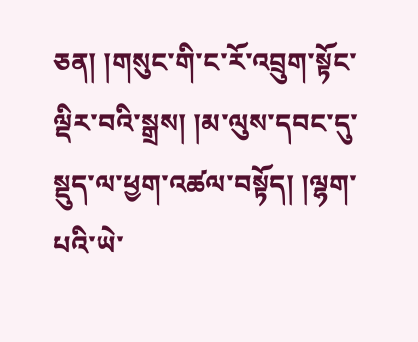ཅན། །གསུང་གི་ང་རོ་འབྲུག་སྟོང་ལྡིར་བའི་སྒྲས། །མ་ལུས་དབང་དུ་སྡུད་ལ་ཕྱག་འཚལ་བསྟོད། །ལྷག་པའི་ཡེ་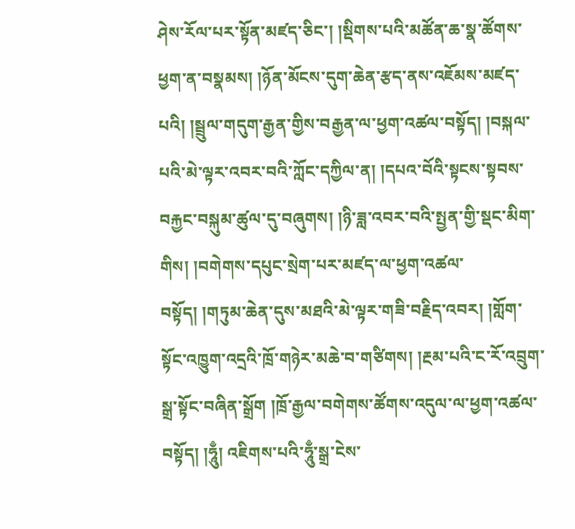ཤེས་རོལ་པར་སྟོན་མཛད་ཅིང་། །སྡིགས་པའི་མཚོན་ཆ་སྣ་ཚོགས་ཕྱག་ན་བསྣམས། །ཉོན་མོངས་དུག་ཆེན་རྩད་ནས་འཇོམས་མཛད་པའི། །སྦྲུལ་གདུག་རྒྱན་གྱིས་བརྒྱན་ལ་ཕྱག་འཚལ་བསྟོད། །བསྐལ་པའི་མེ་ལྟར་འབར་བའི་ཀློང་དཀྱིལ་ན། །དཔའ་བོའི་སྟངས་སྟབས་བརྐྱང་བསྐུམ་ཚུལ་དུ་བཞུགས། །ཉི་ཟླ་འབར་བའི་སྤྱན་གྱི་སྡང་མིག་གིས། །བགེགས་དཔུང་སྲེག་པར་མཛད་ལ་ཕྱག་འཚལ་བསྟོད། །གཏུམ་ཆེན་དུས་མཐའི་མེ་ལྟར་གཟི་བརྗིད་འབར། །གློག་སྟོང་འཁྱུག་འདྲའི་ཁྲོ་གཉེར་མཆེ་བ་གཙིགས། །རྔམ་པའི་ང་རོ་འབྲུག་སྒྲ་སྟོང་བཞིན་སྒྲོག །ཁྲོ་རྒྱལ་བགེགས་ཚོགས་འདུལ་ལ་ཕྱག་འཚལ་བསྟོད། །ཧཱུྃ། འཇིགས་པའི་ཧཱུྃ་སྒྲ་ངེས་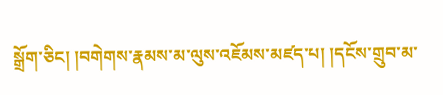སྒྲོག་ཅིང། །བགེགས་རྣམས་མ་ལུས་འཇོམས་མཛད་པ། །དངོས་གྲུབ་མ་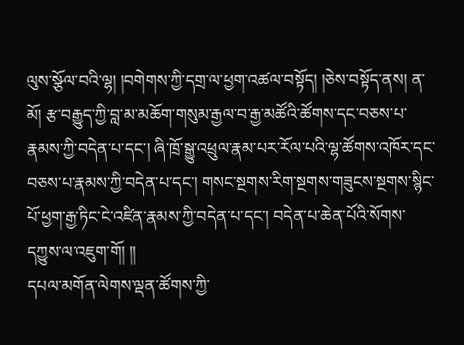ལུས་སྩོལ་བའི་ལྷ། །བགེགས་ཀྱི་དགྲ་ལ་ཕྱག་འཚལ་བསྟོད། །ཅེས་བསྟོད་ནས། ན་མོ། རྩ་བརྒྱུད་ཀྱི་བླ་མ་མཆོག་གསུམ་རྒྱལ་བ་རྒྱ་མཚོའི་ཚོགས་དང་བཅས་པ་རྣམས་ཀྱི་བདེན་པ་དང་། ཞི་ཁྲོ་སྒྱུ་འཕྲུལ་རྣམ་པར་རོལ་པའི་ལྷ་ཚོགས་འཁོར་དང་བཅས་པ་རྣམས་ཀྱི་བདེན་པ་དང་། གསང་སྔགས་རིག་སྔགས་གཟུངས་སྔགས་སྙིང་པོ་ཕྱག་རྒྱ་ཏིང་ངེ་འཛིན་རྣམས་ཀྱི་བདེན་པ་དང་། བདེན་པ་ཆེན་པོའི་སོགས་དཀྱུས་ལ་འཇུག་གོ། །།
དཔལ་མགོན་ལེགས་ལྡན་ཚོགས་ཀྱི་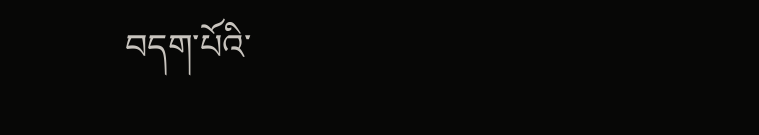བདག་པོའི་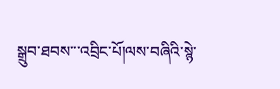སྒྲུབ་ཐབས་་་འབྲིང་པོ།ལས་བཞིའི་སྙེ་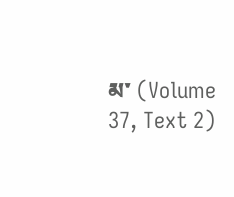མ་ (Volume 37, Text 2)